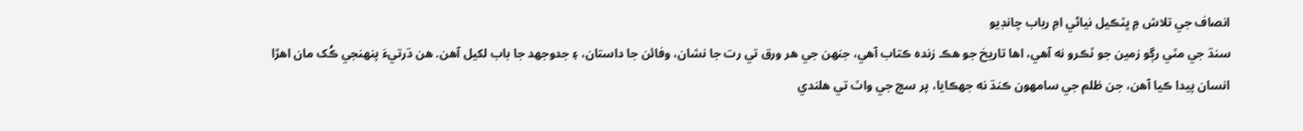انصاف جي تلاش ۾ ڀٽڪيل نياڻي امِ رباب چانڊيو
سنڌ جي مٽي رڳو زمين جو ٽڪرو نه آهي، اها تاريخ جو هڪ زنده ڪتاب آهي، جنهن جي هر ورق تي رت جا نشان، وفائن جا داستان، ۽ جدوجهد جا باب لکيل آهن. هن ڌرتيءَ پنهنجي ڪُک مان اهڙا انسان پيدا ڪيا آهن، جن ظلم جي سامهون ڪنڌ نه جهڪايا، پر سچ جي واٽ تي هلندي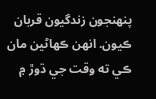پنهنجون زندگيون قربان ڪيون. انهن ڪهاڻين مان ڪي ته وقت جي ڌوڙ ۾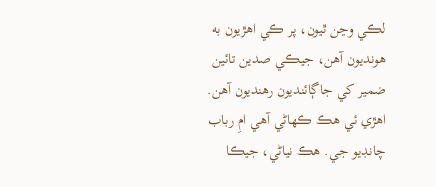لڪي وڃن ٿيون، پر ڪي اهڙيون به هونديون آهن، جيڪي صدين تائين ضمير کي جاڳائنديون رهنديون آهن. اهڙي ئي هڪ ڪهاڻي آهي امِ رباب چانڊيو جي. هڪ نياڻي، جيڪا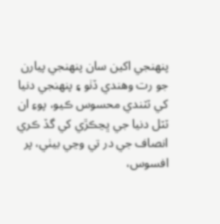پنهنجي اکين سان پنهنجي پيارن جو رت وهندي ڏٺو ۽ پنهنجي دنيا کي ٽٽندي محسوس ڪيو، پوءِ ان ٽٽل دنيا جي ڀڃڪڙي کي گڏ ڪري انصاف جي در تي وڃي بيٺي، پر افسوس،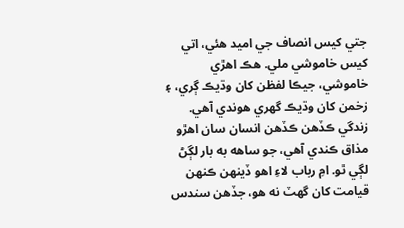جتي کيس انصاف جي اميد هئي، اتي کيس خاموشي ملي. هڪ اهڙي خاموشي، جيڪا لفظن کان وڌيڪ ڳري، ۽ زخمن کان وڌيڪ گهري هوندي آهي. زندگي ڪڏهن ڪڏهن انسان سان اهڙو مذاق ڪندي آهي، جو ساهه به بار لڳڻ لڳي ٿو. امِ رباب لاءِ اهو ڏينهن ڪنهن قيامت کان گهٽ نه هو، جڏهن سندس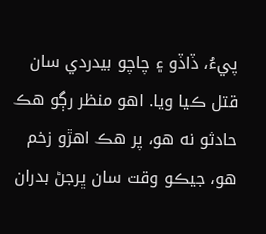پيءُ، ڏاڏو ۽ چاچو بيدردي سان قتل ڪيا ويا. اهو منظر رڳو هڪ حادثو نه هو، پر هڪ اهڙو زخم هو، جيڪو وقت سان ڀرجڻ بدران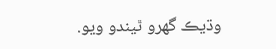وڌيڪ گهرو ٿيندو ويو.